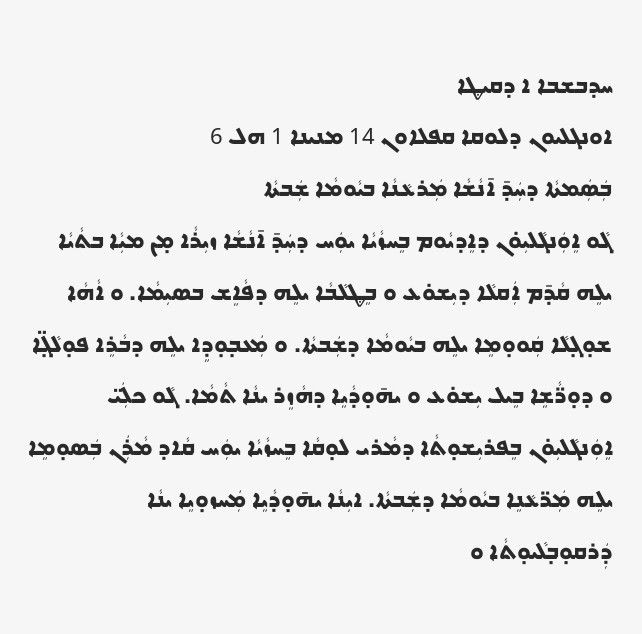ܚܕܒܫܒܐ ܐ ܕܩܝܜܐ
ܐܘܢܓܠܝܘܢ ܕܠܘܩܐ ܩܦܠܐܘܢ 14 ܡܢܝܢܐ 1 ܗܠ 6
ܒܲܣܲܡܬܵܐ ܕܚܲܕ̄ ܐ̄ܢܵܫܵܐ ܡܲܪܥܵܢܵܐ ܒܝܵܘܡܵܐ ܫܲܒܬܵܐ
ܓܵܘ ܐܸܘܲܢܓܵܠܝܼܘ̇ܢ ܕܐܸܕܝܵܘܡ ܒܸܚܙܵܝܵܐ ܝܘܲܚ ܕܚܲܕ̄ ܐ̄ܢܵܫܵܐ ܙܝܼܪܵܐ ܡ̣ܢ ܡܝܼܵܐ ܒܬܵܝܵܐ ܝܠܸܗ ܩܵܕ̄ܡ ܐܲܩܠܵܐ ܕܝܼܫܘ̇ܥ ܘ ܒܸܜܠܵܒܵܐ ܝܠܸܗ ܕܦܵܐܸܫ ܒܣܝܼܡܵܐ. ܘ ܐܵܗܵܐ ܫܘ̣ܓ̣ܠܵܐ ܩܲܘܘ̣ܡܸܐ ܝܠܸܗ ܒܝܵܘܡܵܐ ܕܫܲܒܬܵܐ. ܘ ܡܲܥܒ̣ܘ̣ܕܸܐ ܝܠܸܗ ܕܒܵܪܸܐ ܦܘ̣ܠܵܓ̣̈ܐ ܘ ܕܘ̣ܪ̈ܵܫܸܐ ܒܸܝܠ ܝܼܫܘ̇ܥ ܘ ܝܗ̄ܘ̣ܕܵܝܸܐ ܕܗܵܙܸܪ ܝܢܵܐ ܬܵܡܵܐ. ܓܵܘ ܟܠܲܝ̈ ܐܸܘܲܢܓܵܠܝܼܘ̇ܢ ܒܸܦܪܝܼܫܘ̣ܬܵܐ ܕܡܵܪܝ ܠܘ̣ܩܵܐ ܒܸܚܙܵܝܵܐ ܝܘܲܚ ܩܵܐܕ ܡܵܪܲܢ ܒܲܣܘ̣ܡܸܐ ܝܠܸܗ ܡܲܪ̈ܥܵܢܸܐ ܒܝܵܘܡܵܐ ܕܫܲܒܬܵܐ. ܐܝܼܢܵܐ ܝܗ̄ܘ̣ܕܵܝܸܐ ܡܲܚܙܘ̣ܝܸܐ ܝܢܵܐ ܕܲܪܩܘ̣ܒ̣ܠܵܝܘ̣ܬܵܐ ܘ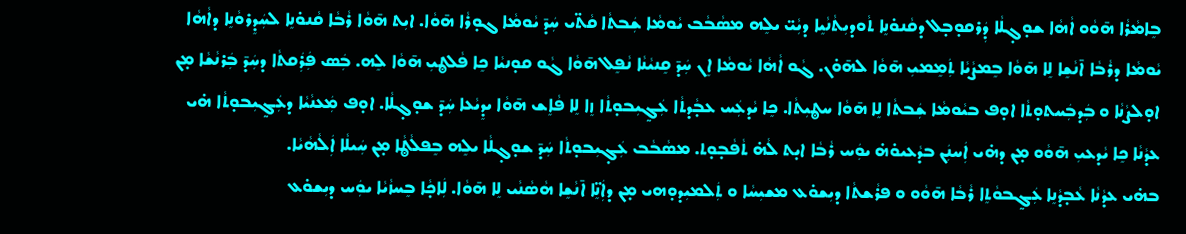ܒܸܐܡܵܪܵܐ ܗ̄ܘܵܘ ܐܵܗܵܐ ܫܘ̣ܓ̣ܠܵܐ ܕܲܪܩܘ̣ܒ̣ܠ ܕܩܵܢܘ̇ܢܸܐ ܬܵܘܕܝܼܬܵܢܵܝܸܐ ܕܝܼܵܝ̈ ܝܠܸܗ ܡܣܵܒܵܒ ܝܵܘܡܵܐ ܫܲܒܬܵܐ ܩܵܬ̈ܝ ܚܲܕ̄ ܝܵܘܡܵܐ ܓܘ̣ܪܵܐ ܗ̄ܘܵܐ. ܐܝܼܬ ܗ̄ܘܵܐ ܪܵܒܵܐ ܩܵܢܘ̇ܢܸܐ ܠܚܲܕܸܪܘܵܢܸܐ ܕܐܵܗܵܐ ܝܵܘܡܵܐ ܕܪܵܒܵܐ ܐ̄ܢܵܫܸܐ ܠܸܐ ܗ̄ܘܵܐ ܒܸܡܨܵܝܵܐ ܬܲܡܸܡܝܼ ܗ̄ܘܵܐ ܠܗ̄ܘ̇ܢ. ܓܵܘ ܐܵܗܵܐ ܝܵܘܡܵܐ ܐܸܢ ܚܲܕ̄ ܩܸܢܝܵܢܵܐ ܢܵܦܸܠ ܗ̄ܘܵܐ ܓܵܘ ܩܘ̣ܢܝܵܐ ܟܸܐ ܦܵܠܜܝܼ ܗ̄ܘܵܐ ܠܸܗ. ܒܲܣ ܦܲܪܲܩܬܵܐ ܕܚܲܕ̄ ܒܲܪܢܵܫܵܐ ܡ̣ܢ ܐܘ̣ܠܨܵܢܵܐ ܘ ܒܲܕܒܲܚܬܘ̣ܬܵܐ ܐܘ̣ܦ ܒܝܵܘܡܵܐ ܫܲܒܬܵܐ ܠܸܐ ܗ̄ܘܵܐ ܚܜܝܼܬܵܐ. ܟܸܐ ܝܵܕܥܲܚ ܥܒ̣ܵܕܬܵܐ ܥܲܓ̰ܝܼܒܘ̣ܬܵܐ ܙܸܐ ܠܸܐ ܦܵܐܸܫ ܗ̄ܘܵܐ ܝܕܸܝܵܥܐ ܚܲܕ̄ ܫܘ̣ܓ̣ܠܵܐ. ܐܘ̣ܦ ܡܲܥܢܵܝܵܐ ܕܥܲܓ̰ܝܼܒܘ̣ܬܵܐ ܗ̇ܝ ܥܕܵܢܵܐ ܟܸܐ ܝܵܕܥܝܼ ܗ̄ܘܵܘ ܡ̣ܢ ܕܗ̇ܝ ܐܲܚܢܲܢ ܒܕܵܥܝܘ̇ܗ̇ ܝܘܲܚ ܪܵܒܵܐ ܐܝ̣ܬ ܠܵܗ̇ ܬܵܦܵܒ̣ܘ̣ܬ. ܡܣܵܒܵܒ ܥܲܓ̣ܝܼܒܘ̣ܬܵܐ ܚܲܕ̄ ܫܘ̣ܓ̣ܠܵܐ ܝܠܸܗ ܒܸܦܠܵܜܵܐ ܡ̣ܢ ܚܲܝܠܵܐ ܐܲܠܵܗܵܝܵܐ.
ܒܗ̇ܝ ܥܕܵܢܵܐ ܥܵܒ̣ܕܵܢܸܐ ܥܲܓ̰ܒܘܵܬܸܐ ܪܵܒܵܐ ܗ̄ܘܵܘ ܘ ܦܪܵܫܬܵܐ ܕܝܼܫܘ̇ܥ ܡܫܝܼܚܵܐ ܘ ܬܲܠܡܝܼܕܘ̣ܗܝ ܡ̣ܢ ܕܐܲܢܸ̈ܐ ܐ̄ܢܵܫܸܐ ܗܵܣܵܢܵܝ ܠܸܐ ܗ̄ܘܵܐ. ܠܲܐܟ̣ܵܐ ܒܸܚܙܵܝܵܐ ܝܘܲܚ ܕܝܼܫܘ̇ܥ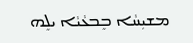ܡܫܝܼܚܵܐ ܒܸܒܥܵܝܵܐ ܝܠܸܗ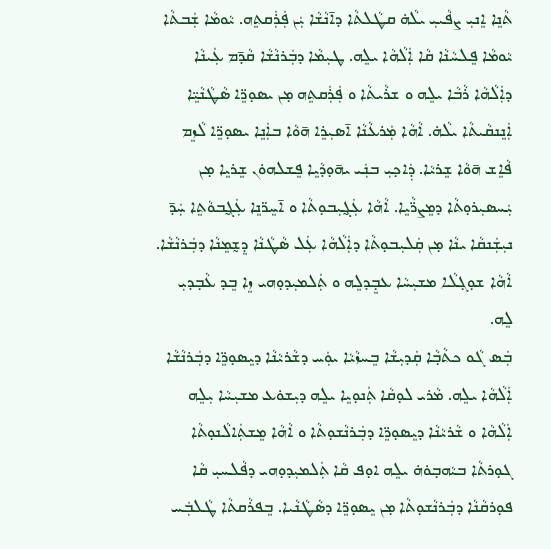ܬܵܢܸܐ ܐܸܢܝܼ ܨܦܵܝܝܼ ܝܠܵܗ̇ ܩܜܵܠܬܵܐ ܕܐ̄ܢܵܫܵܐ ܝܲܢ ܦܲܪܲܩܬܸܗ. ܝܵܘܡܵܐ ܫܲܒܬܵܐ ܝܵܘܡܵܐ ܦܸܠܚܵܢܵܐ ܩܵܐ ܐܲܠܵܗܵܐ ܝܠܸܗ. ܜܝܼܡܵܐ ܕܒܲܪܢܵܫܵܐ ܩܵܕ̄ܡ ܥܲܝܢܵܐ ܕܐܲܠܵܗܵܐ ܪܵܒܵܐ ܝܠܸܗ ܘ ܫܪܵܝܬܵܐ ܘ ܦܲܪܲܩܬܸܗ ܡ̣ܢ ܝܣܘ̣ܪܸ̈ܐ ܣܵܜܵܢܵܝܸ̈ܐ ܐܲܢܸܢܩܵܝܬܵܐ ܝܠܵܗ̇. ܐܵܗܵܐ ܡܲܪܥܵܢܵܐ ܐ̄ܣܝܼܪܸܐ ܗ̄ܘܵܐ ܒܐܲܢܸܐ ܝܣܘ̣ܪܸ̈ܐ ܠܵܙܸܡ ܦܵܐܸܫ ܗ̄ܘܵܐ ܫܸܪܝܵܐ. ܕܲܐܟ̣ܝܼ ܒܢܲܝ ܝܗ̄ܘ̣ܕܵܝܸܐ ܦܸܫܠܗܘ̇ܢ ܫܸܪܝܸܐ ܡ̣ܢ ܝܲܚܣܝܼܪܘ̣ܬܵܐ ܕܡܸܨܪ̈ܵܝܸܐ. ܐܵܗܵܐ ܥܲܓ̰ܝܼܒܘ̣ܬܵܐ ܘ ܐ̄ܚܸܪ̈ܢܸܐ ܥܲܓ̰ܒܘܵܬܸܐ ܚܲܕ̄ ܢܝܼܫܲܢܩܵܐ ܝܢܵܐ ܡ̣ܢ ܩܲܠܝܼܒܘ̣ܬܵܐ ܕܐܲܠܵܗܵܐ ܥܲܠ ܣܵܜܵܢܵܐ ܕܸܫ̰ܡܸܢܵܐ ܕܒܲܪܢܵܫܵܐ. ܐܵܗܵܐ ܫܘ̣ܓ̣ܠܵܐ ܡܫܝܼܚܵܐ ܥܒ̣ܸܕܠܸܗ ܘ ܬܲܠܡܝܼܕܘ̣ܗܝ ܙܸܐ ܒܸܕ ܥܵܒ̣ܕܝܼ ܠܸܗ.
ܒܲܣ ܓܵܘ ܟܬܵܒ̣ܵܐ ܩܲܕܝܼܫܵܐ ܒܸܚܙܵܝܵܐ ܝܘܲܚ ܕܫܵܪܝܵܢܵܐ ܕܝܸܣܘ̣ܪܸ̈ܐ ܕܒܲܪܢܵܫܵܐ ܐܲܠܵܗܵܐ ܝܠܸܗ. ܡܵܪܝ ܠܘ̣ܩܵܐ ܬܲܢܘ̣ܝܸܐ ܝܠܸܗ ܕܝܼܫܘ̇ܥ ܡܫܝܼܚܵܐ ܝܼܠܸܗ ܐܲܠܵܗܵܐ ܘ ܫܵܪܝܵܢܵܐ ܕܝܸܣܘ̣ܪܸ̈ܐ ܕܒܲܪܢܵܫܘ̣ܬܵܐ ܘ ܐܵܗܵܐ ܡܸܫܬܲܐܠܵܢܘ̣ܬܵܐ ܓܘ̣ܪܬܵܐ ܒܝܵܗܒ̣ܘ̇ܗ̇ ܝܠܸܗ ܐܘ̣ܦ ܩܵܐ ܬܲܠܡܝܼܕܘ̣ܗܝ ܕܦܵܠܚܝܼ ܩܵܐ ܦܘ̣ܪܩܵܢܵܐ ܕܒܲܪܢܵܫܘ̣ܬܵܐ ܡ̣ܢ ܝܸܣܘ̣ܪܸ̈ܐ ܕܣܵܜܵܢܵܝܐ. ܒܸܦܪܵܩܬܵܐ ܜܵܠܒܲܚ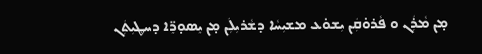ܡ̣ܢ ܡܵܪܲܢ ܘ ܦܵܪܘ̇ܩܲܢ ܝܼܫܘ̇ܥ ܡܫܝܼܚܵܐ ܕܫܵܪܝܼܠܲܢ ܡ̣ܢ ܝܸܣܘ̣ܪܸ̈ܐ ܕܚܜܝܼܬܲܢ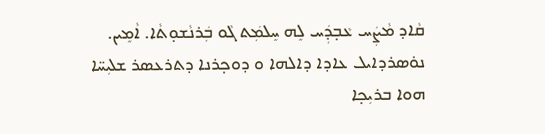ܩܵܐܕ ܡܵܨܲܚ ܥܵܒ̣ܕܲܚ ܠܸܗ ܚܸܠܡܲܬ ܓܵܘ ܒܲܪܢܵܫܘ̣ܬܵܐ. ܐܵܡܸܝܢ.
ܢܘ̇ܣܪܕܐܝܠ ܥܐܕܐ ܕܐܠܗܐ ܘ ܕܘܟ̣ܪܢܐ ܕܬܪܥܣܪ ܫܠܝܼܚ̈ܐ ܗܘܐ ܒܪܝܼܟ̣ܐ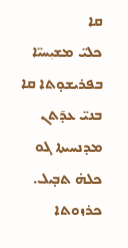ܩܐ
ܟܠܝ̈ ܡܫܝܼܚܝ̈ܐ ܒܦܪܝܫܘ̣ܬܐ ܩܐ ܒܢܝ̈ ܥܕ̄ܬܢ ܡܕܢܚܝܬܐ ܓܘ ܟܠܗ̇ ܬܒ̣ܝܠ.
ܟܪܙܘܬܐ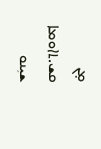ܡ̣ܢ ܩܫ.ܬܐܘܡܐ ܫܝܼܢܘ